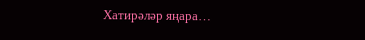Хатирәләр яңара…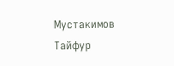Мустакимов Тайфур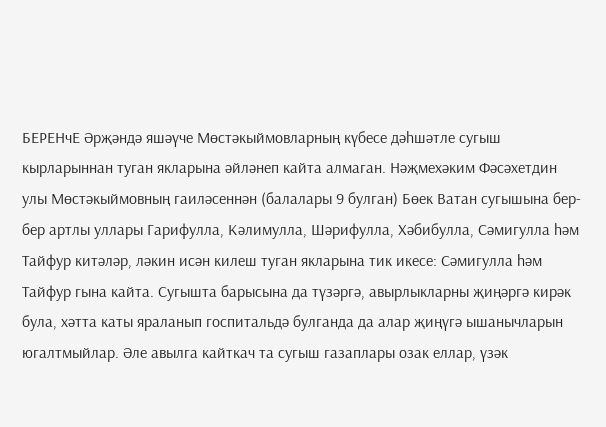БЕРЕНчЕ Әрҗәндә яшәүче Мөстәкыймовларның күбесе дәһшәтле сугыш кырларыннан туган якларына әйләнеп кайта алмаган. Нәҗмехәким Фәсәхетдин улы Мөстәкыймовның гаиләсеннән (балалары 9 булган) Бөек Ватан сугышына бер-бер артлы уллары Гарифулла, Кәлимулла, Шәрифулла, Хәбибулла, Сәмигулла һәм Тайфур китәләр, ләкин исән килеш туган якларына тик икесе: Сәмигулла һәм Тайфур гына кайта. Сугышта барысына да түзәргә, авырлыкларны җиңәргә кирәк була, хәтта каты яраланып госпитальдә булганда да алар җиңүгә ышанычларын югалтмыйлар. Әле авылга кайткач та сугыш газаплары озак еллар, үзәк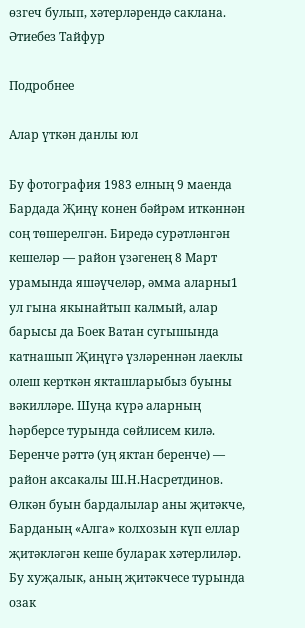өзгеч булып, хәтерләрендә саклана. Әтиебез Тайфур

Подробнее

Алар үткән данлы юл

Бу фотография 1983 елның 9 маенда Бардада Җиңү конен бәйрәм иткәннән соң төшерелгән. Биредә сурәтләнгән кешеләр — район үзәгенең 8 Март урамында яшәүчеләр, әмма аларны1 ул гына якынайтып калмый, алар барысы да Боек Ватан сугышында катнашып Җиңүгә үзләреннән лаеклы олеш керткән якташларыбыз буыны вәкилләре. Шуңа күрә аларның һәрберсе турында сөйлисем килә. Беренче рәттә (уң яктан беренче) — район аксакалы Ш.Н.Насретдинов. Өлкән буын бардалылар аны җитәкче, Барданың «Алга» колхозын күп еллар җитәкләгән кеше буларак хәтерлиләр. Бу хуҗалык, аның җитәкчесе турында озак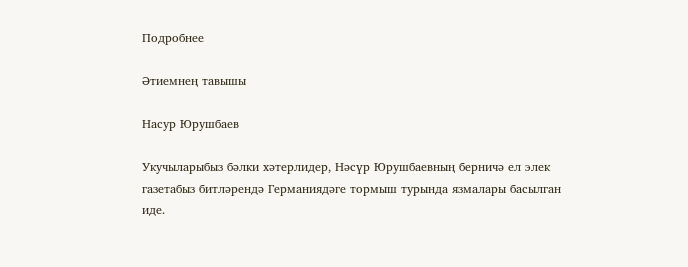Подробнее

Әтиемнең тавышы

Насур Юрушбаев

Укучыларыбыз бәлки хәтерлидер, Нәсүр Юрушбаевның берничә ел элек газетабыз битләрендә Германиядәге тормыш турында язмалары басылган иде.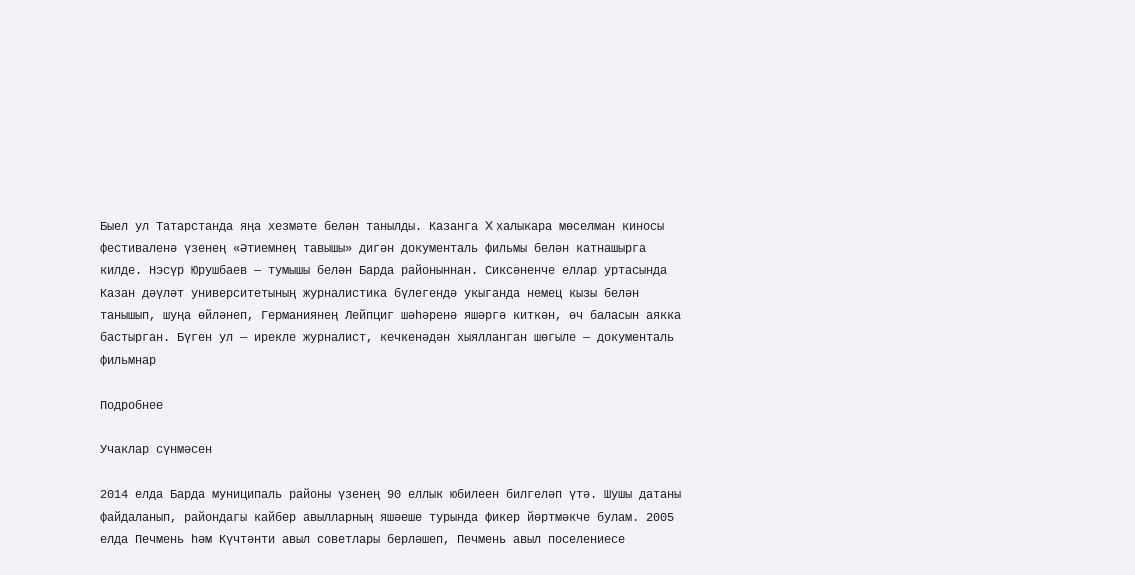Быел ул Татарстанда яңа хезмәте белән танылды. Казанга X халыкара мөселман киносы фестиваленә үзенең «Әтиемнең тавышы» дигән документаль фильмы белән катнашырга килде. Нэсүр Юрушбаев — тумышы белән Барда районыннан. Сиксәненче еллар уртасында Казан дәүләт университетының журналистика бүлегендә укыганда немец кызы белән танышып, шуңа өйләнеп, Германиянең Лейпциг шәһәренә яшәргә киткән, өч баласын аякка бастырган. Бүген ул — ирекле журналист, кечкенәдән хыялланган шөгыле — документаль фильмнар

Подробнее

Учаклар сүнмәсен

2014 елда Барда муниципаль районы үзенең 90 еллык юбилеен билгеләп үтә. Шушы датаны файдаланып, райондагы кайбер авылларның яшәеше турында фикер йөртмәкче булам. 2005 елда Печмень һәм Күчтәнти авыл советлары берләшеп, Печмень авыл поселениесе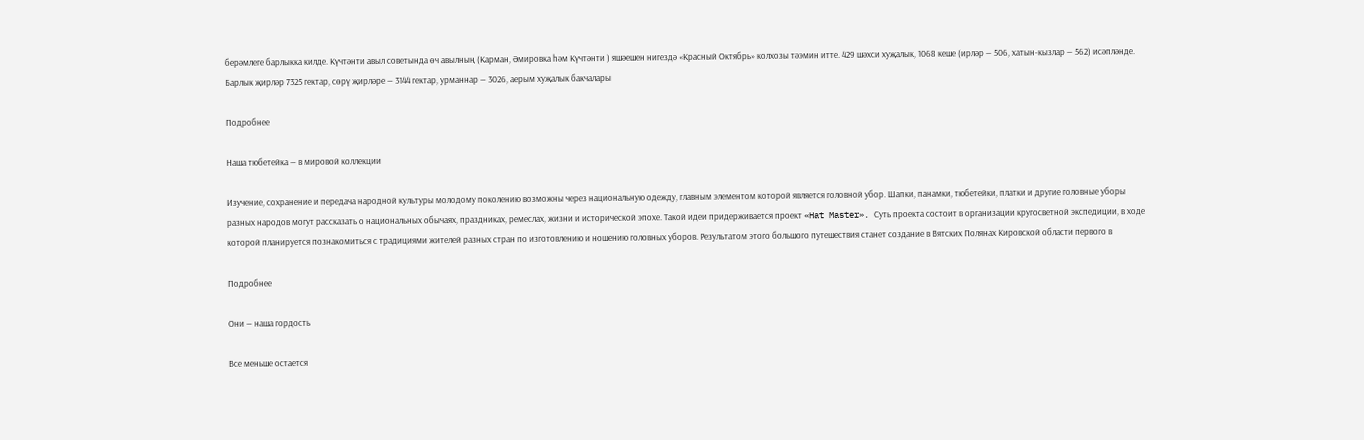берәмлеге барлыкка килде. Күчтәнти авыл советында өч авылның (Карман, Әмировка һәм Күчтәнти ) яшәешен нигездә «Красный Октябрь» колхозы тәэмин итте. 429 шәхси хуҗалык, 1068 кеше (ирләр — 506, хатын-кызлар — 562) исәпләнде. Барлык җирләр 7325 гектар, сөрү җирләре — 3144 гектар, урманнар — 3026, аерым хуҗалык бакчалары

Подробнее

Наша тюбетейка — в мировой коллекции

Изучение, сохранение и передача народной культуры молодому поколению возможны через национальную одежду, главным элементом которой является головной убор. Шапки, панамки, тюбетейки, платки и другие головные уборы разных народов могут рассказать о национальных обычаях, праздниках, ремеслах, жизни и исторической эпохе. Такой идеи придерживается проект «Hat Master». Суть проекта состоит в организации кругосветной экспедиции, в ходе которой планируется познакомиться с традициями жителей разных стран по изготовлению и ношению головных уборов. Результатом этого большого путешествия станет создание в Вятских Полянах Кировской области первого в

Подробнее

Они — наша гордость

Все меньше остается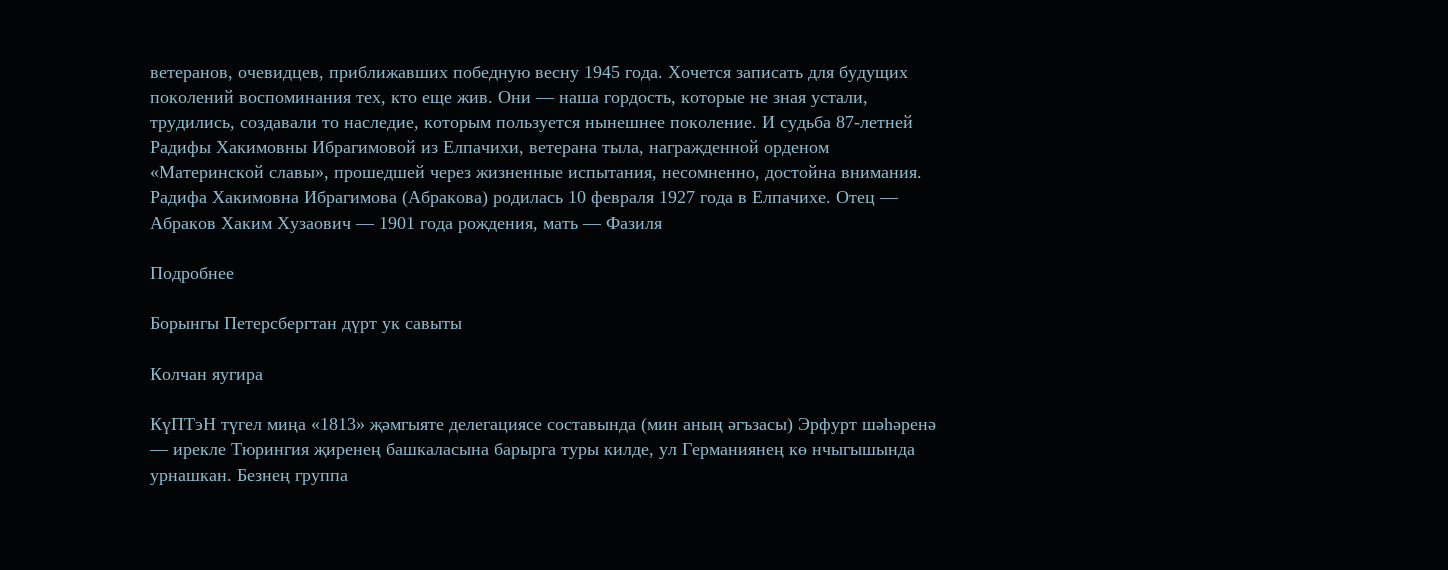ветеранов, очевидцев, приближавших победную весну 1945 года. Хочется записать для будущих поколений воспоминания тех, кто еще жив. Они — наша гордость, которые не зная устали, трудились, создавали то наследие, которым пользуется нынешнее поколение. И судьба 87-летней Радифы Хакимовны Ибрагимовой из Елпачихи, ветерана тыла, награжденной орденом «Материнской славы», прошедшей через жизненные испытания, несомненно, достойна внимания. Радифа Хакимовна Ибрагимова (Абракова) родилась 10 февраля 1927 года в Елпачихе. Отец — Абраков Хаким Хузаович — 1901 года рождения, мать — Фазиля

Подробнее

Борынгы Петерсбергтан дүрт ук савыты

Колчан яугира

КүПТэН түгел миңа «1813» җәмгыяте делегациясе составында (мин аның әгъзасы) Эрфурт шәһәренә — ирекле Тюрингия җиренең башкаласына барырга туры килде, ул Германиянең кө нчыгышында урнашкан. Безнең группа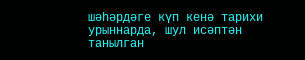шәһәрдәге күп кенә тарихи урыннарда, шул исәптән танылган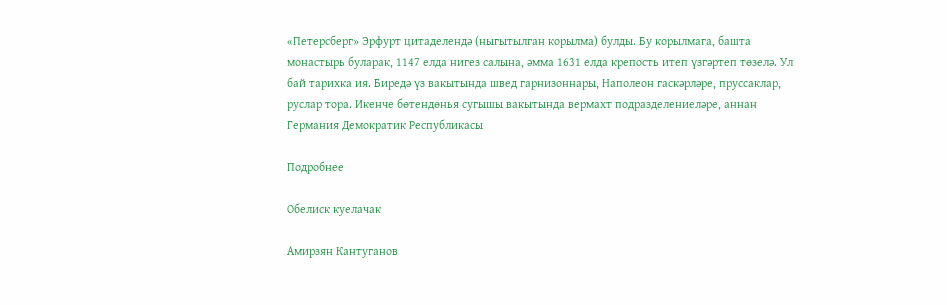«Петерсберг» Эрфурт цитаделендә (ныгытылган корылма) булды. Бу корылмага, башта монастырь буларак, 1147 елда нигез салына, әмма 1631 елда крепость итеп үзгәртеп төзелә. Ул бай тарихка ия. Биредә үз вакытында швед гарнизоннары, Наполеон гаскәрләре, пруссаклар, руслар тора. Икенче бөтендөнья сугышы вакытында вермахт подразделениеләре, аннан Германия Демократик Республикасы

Подробнее

Обелиск куелачак

Амирзян Кантуганов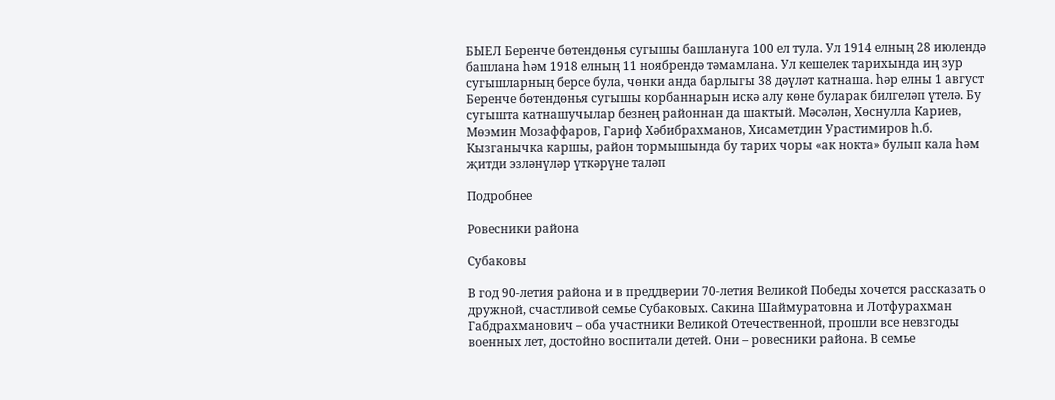БЫЕЛ Беренче бөтендөнья сугышы башлануга 100 ел тула. Ул 1914 елның 28 июлендә башлана һәм 1918 елның 11 ноябрендә тәмамлана. Ул кешелек тарихында иң зур сугышларның берсе була, чөнки анда барлыгы 38 дәүләт катнаша. һәр елны 1 август Беренче бөтендөнья сугышы корбаннарын искә алу көне буларак билгеләп үтелә. Бу сугышта катнашучылар безнең районнан да шактый. Мәсәлән, Хөснулла Кариев, Мөэмин Мозаффаров, Гариф Хәбибрахманов, Хисаметдин Урастимиров һ.б. Кызганычка каршы, район тормышында бу тарих чоры «ак нокта» булып кала һәм җитди эзләнүләр үткәрүне таләп

Подробнее

Ровесники района

Субаковы

В год 90-летия района и в преддверии 70-летия Великой Победы хочется рассказать о дружной, счастливой семье Субаковых. Сакина Шаймуратовна и Лотфурахман Габдрахманович – оба участники Великой Отечественной, прошли все невзгоды военных лет, достойно воспитали детей. Они – ровесники района. В семье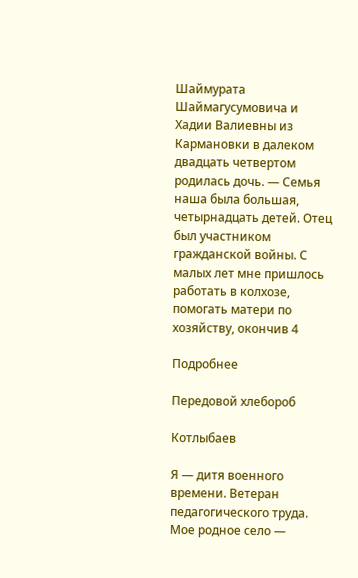Шаймурата Шаймагусумовича и Хадии Валиевны из Кармановки в далеком двадцать четвертом родилась дочь. — Семья наша была большая, четырнадцать детей. Отец был участником гражданской войны. С малых лет мне пришлось работать в колхозе, помогать матери по хозяйству, окончив 4

Подробнее

Передовой хлебороб

Котлыбаев

Я — дитя военного времени. Ветеран педагогического труда. Мое родное село —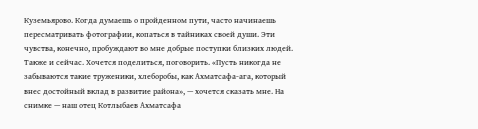Куземьярово. Когда думаешь о пройденном пути, часто начинаешь пересматривать фотографии, копаться в тайниках своей души. Эти чувства, конечно, пробуждают во мне добрые поступки близких людей. Также и сейчас. Хочется поделиться, поговорить. «Пусть никогда не забываются такие труженики, хлеборобы, как Ахматсафа-ага, который внес достойный вклад в развитие района», — хочется сказать мне. На снимке — наш отец Котлыбаев Ахматсафа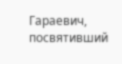Гараевич, посвятивший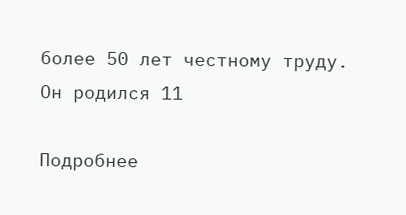более 50 лет честному труду. Он родился 11

Подробнее